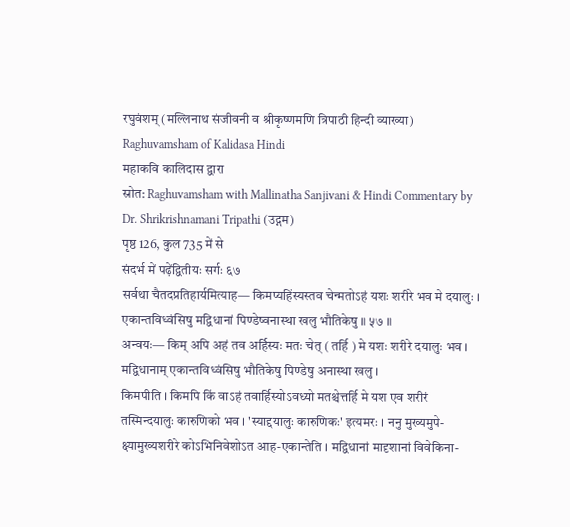रघुवंशम् (मल्लिनाथ संजीवनी व श्रीकृष्णमणि त्रिपाठी हिन्दी व्याख्या)
Raghuvamsham of Kalidasa Hindi
महाकवि कालिदास द्वारा
स्रोत: Raghuvamsham with Mallinatha Sanjivani & Hindi Commentary by Dr. Shrikrishnamani Tripathi (उद्गम)
पृष्ठ 126, कुल 735 में से
संदर्भ में पढ़ेंद्वितीयः सर्गः ६७
सर्वथा चैतदप्रतिहार्यमित्याह— किमप्यहिंस्यस्तव चेन्मतोऽहं यशः शरीरे भव मे दयालुः । एकान्तविध्वंसिषु मद्विधानां पिण्डेष्वनास्था खलु भौतिकेषु ॥ ५७ ॥
अन्वयः— किम् अपि अहं तव अर्हिस्यः मतः चेत् ( तर्हि ) मे यशः शरीरे दयालुः भव । मद्विधानाम् एकान्तविध्वंसिषु भौतिकेषु पिण्डेषु अनास्था खलु ।
किमपीति । किमपि किं वाऽहं तवार्हिस्योऽवध्यो मतश्चेत्तर्हि मे यश एव शरीरं तस्मिन्दयालुः कारुणिको भव । 'स्याद्दयालुः कारुणिकः' इत्यमरः । ननु मुख्यमुपे- क्ष्यामुख्यशरीरे कोऽभिनिवेशोऽत आह-एकान्तेति । मद्विधानां मादृशानां विवेकिना-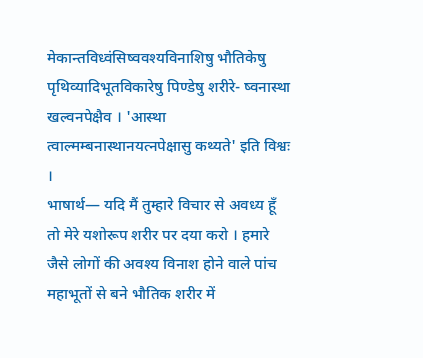मेकान्तविध्वंसिष्ववश्यविनाशिषु भौतिकेषु पृथिव्यादिभूतविकारेषु पिण्डेषु शरीरे- ष्वनास्था खल्वनपेक्षैव । 'आस्था त्वाल्मम्बनास्थानयत्नपेक्षासु कथ्यते' इति विश्वः ।
भाषार्थ— यदि मैं तुम्हारे विचार से अवध्य हूँ तो मेरे यशोरूप शरीर पर दया करो । हमारे जैसे लोगों की अवश्य विनाश होने वाले पांच महाभूतों से बने भौतिक शरीर में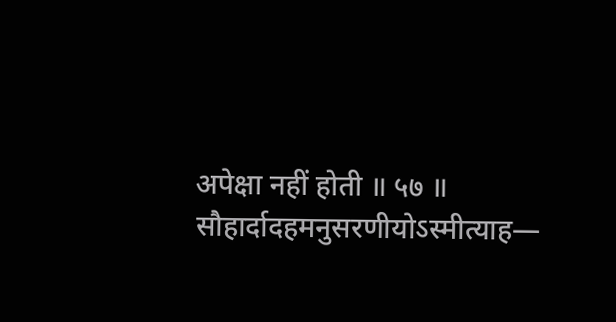अपेक्षा नहीं होती ॥ ५७ ॥
सौहार्दादहमनुसरणीयोऽस्मीत्याह—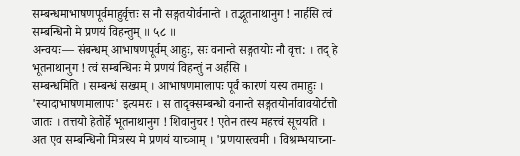सम्बन्धमाभाषणपूर्वमाहुर्वृत्तः स नौ सङ्गतयोर्वनान्ते । तद्भूतनाथानुग ! नार्हसि त्वं सम्बन्धिनो मे प्रणयं विहन्तुम् ॥ ५८ ॥
अन्वयः— संबन्धम् आभाषणपूर्वम् आहुः, सः वनान्ते सङ्गतयोः नौ वृत्त: । तद् हे भूतनाथानुग ! त्वं सम्बन्धिनः मे प्रणयं विहन्तुं न अर्हसि ।
सम्बन्धमिति । सम्बन्धं सख्यम् । आभाषणमालापः पूर्वं कारणं यस्य तमाहुः । 'स्यादाभाषणमालापः' इत्यमरः । स तादृक्सम्बन्धो वनान्ते सङ्गतयोर्नावावयोर्टत्तो जातः । तत्तयो हेतोर्हे भूतनाथानुग ! शिवानुचर ! एतेन तस्य महत्त्वं सूचयति । अत एव सम्बन्धिनो मित्रस्य मे प्रणयं याच्ञाम् । 'प्रणयास्त्वमी । विश्रम्भयाच्ना-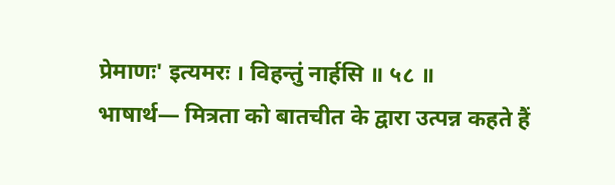प्रेमाणः' इत्यमरः । विहन्तुं नार्हसि ॥ ५८ ॥
भाषार्थ— मित्रता को बातचीत के द्वारा उत्पन्न कहते हैं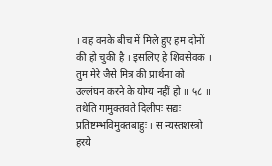। वह वनके बीच में मिले हुए हम दोनों की हो चुकी है । इसलिए हे शिवसेवक । तुम मेरे जैसे मित्र की प्रार्थना को उल्लंघन करने के योग्य नहीं हो ॥ ५८ ॥
तथेति गामुक्तवते दिलीपः सद्यः प्रतिष्टम्भविमुक्तबाहुः । स न्यस्तशस्त्रो हरये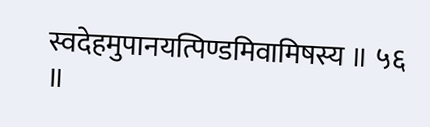स्वदेहमुपानयत्पिण्डमिवामिषस्य ॥ ५६ ॥